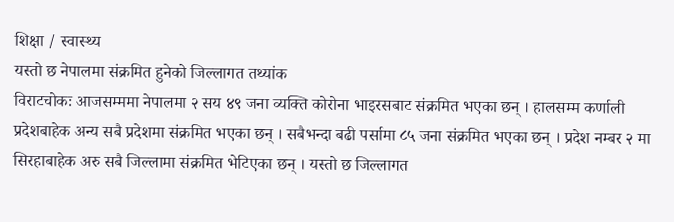शिक्षा / स्वास्थ्य
यस्तो छ नेपालमा संक्रमित हुनेको जिल्लागत तथ्यांक
विराटचोकः आजसम्ममा नेपालमा २ सय ४९ जना व्यक्ति कोरोना भाइरसबाट संक्रमित भएका छन् । हालसम्म कर्णाली प्रदेशबाहेक अन्य सबै प्रदेशमा संक्रमित भएका छन् । सबैभन्दा बढी पर्सामा ८५ जना संक्रमित भएका छन् । प्रदेश नम्बर २ मा सिरहाबाहेक अरु सबै जिल्लामा संक्रमित भेटिएका छन् । यस्तो छ जिल्लागत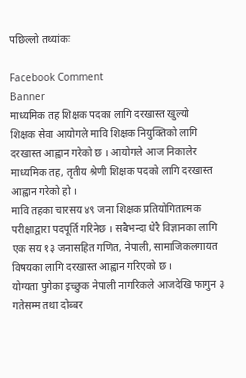पछिल्लो तथ्यांकः

Facebook Comment
Banner
माध्यमिक तह शिक्षक पदका लागि दरखास्त खुल्यो
शिक्षक सेवा आयोगले मावि शिक्षक नियुक्तिको लागि दरखास्त आह्वान गरेको छ । आयोगले आज निकालेर माध्यमिक तह, तृतीय श्रेणी शिक्षक पदको लागि दरखास्त आह्वान गरेको हो ।
मावि तहका चारसय ४९ जना शिक्षक प्रतियोगितात्मक परीक्षाद्वारा पदपूर्ति गरिनेछ । सबैभन्दा धेरै विज्ञानका लागि एक सय १३ जनासहित गणित, नेपाली, सामाजिकलगायत विषयका लागि दरखास्त आह्वान गरिएको छ ।
योग्यता पुगेका इच्छुक नेपाली नागरिकले आजदेखि फागुन ३ गतेसम्म तथा दोब्बर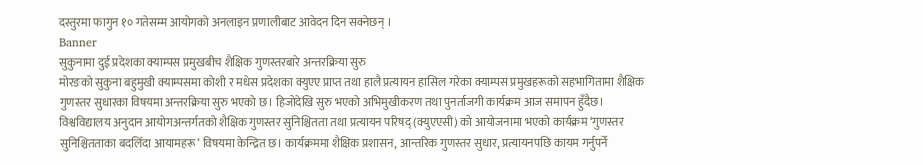दस्तुरमा फागुन १० गतेसम्म आयोगको अनलाइन प्रणालीबाट आवेदन दिन सक्नेछन् ।
Banner
सुकुनामा दुई प्रदेशका क्याम्पस प्रमुखबीच शैक्षिक गुणस्तरबारे अन्तरक्रिया सुरु
मोरङको सुकुना बहुमुखी क्याम्पसमा कोशी र मधेस प्रदेशका क्युएए प्राप्त तथा हालै प्रत्यायन हासिल गरेका क्याम्पस प्रमुखहरूको सहभागितामा शैक्षिक गुणस्तर सुधारका विषयमा अन्तरक्रिया सुरु भएको छ। हिजोदेखि सुरु भएको अभिमुखीकरण तथा पुनर्ताजगी कार्यक्रम आज समापन हुँदैछ।
विश्वविद्यालय अनुदान आयोगअन्तर्गतको शैक्षिक गुणस्तर सुनिश्चितता तथा प्रत्यायन परिषद् (क्युएएसी) को आयोजनामा भएको कार्यक्रम ‘गुणस्तर सुनिश्चितताका बदलिँदा आयामहरू’ विषयमा केन्द्रित छ। कार्यक्रममा शैक्षिक प्रशासन, आन्तरिक गुणस्तर सुधार, प्रत्यायनपछि कायम गर्नुपर्ने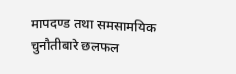मापदण्ड तथा समसामयिक चुनौतीबारे छलफल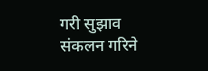गरी सुझाव संकलन गरिने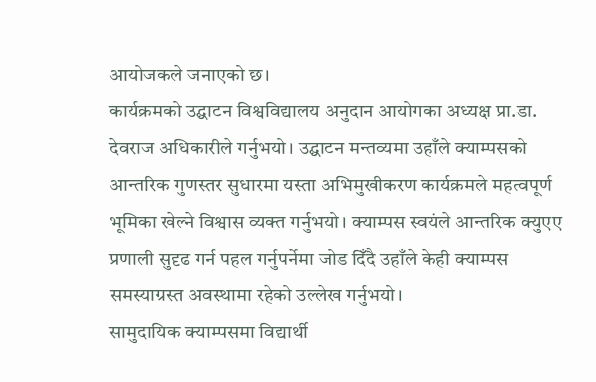आयोजकले जनाएको छ।
कार्यक्रमको उद्घाटन विश्वविद्यालय अनुदान आयोगका अध्यक्ष प्रा.डा. देवराज अधिकारीले गर्नुभयो। उद्घाटन मन्तव्यमा उहाँले क्याम्पसको आन्तरिक गुणस्तर सुधारमा यस्ता अभिमुखीकरण कार्यक्रमले महत्वपूर्ण भूमिका खेल्ने विश्वास व्यक्त गर्नुभयो। क्याम्पस स्वयंले आन्तरिक क्युएए प्रणाली सुदृढ गर्न पहल गर्नुपर्नेमा जोड दिँदै उहाँले केही क्याम्पस समस्याग्रस्त अवस्थामा रहेको उल्लेख गर्नुभयो।
सामुदायिक क्याम्पसमा विद्यार्थी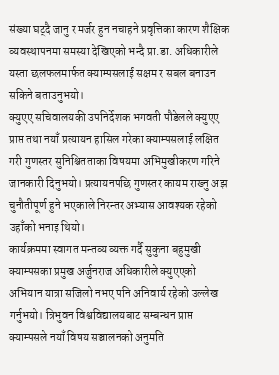संख्या घट्दै जानु र मर्जर हुन नचाहने प्रवृत्तिका कारण शैक्षिक व्यवस्थापनमा समस्या देखिएको भन्दै प्रा.डा. अधिकारीले यस्ता छलफलमार्फत क्याम्पसलाई सक्षम र सबल बनाउन सकिने बताउनुभयो।
क्युएए सचिवालयकी उपनिर्देशक भगवती पौडेलले क्युएए प्राप्त तथा नयाँ प्रत्यायन हासिल गरेका क्याम्पसलाई लक्षित गरी गुणस्तर सुनिश्चितताका विषयमा अभिमुखीकरण गरिने जानकारी दिनुभयो। प्रत्यायनपछि गुणस्तर कायम राख्नु अझ चुनौतीपूर्ण हुने भएकाले निरन्तर अभ्यास आवश्यक रहेको उहाँको भनाइ थियो।
कार्यक्रममा स्वागत मन्तव्य व्यक्त गर्दै सुकुना बहुमुखी क्याम्पसका प्रमुख अर्जुनराज अधिकारीले क्युएएको अभियान यात्रा सजिलो नभए पनि अनिवार्य रहेको उल्लेख गर्नुभयो। त्रिभुवन विश्वविद्यालयबाट सम्बन्धन प्राप्त क्याम्पसले नयाँ विषय सञ्चालनको अनुमति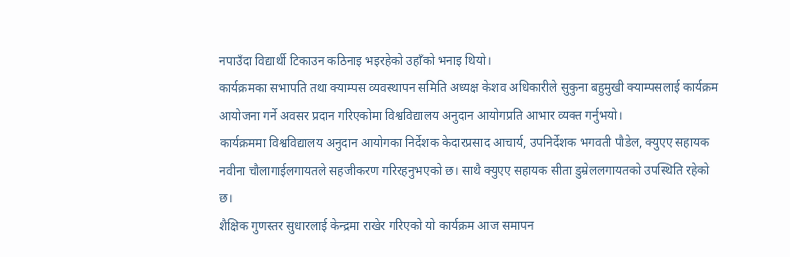नपाउँदा विद्यार्थी टिकाउन कठिनाइ भइरहेको उहाँको भनाइ थियो।
कार्यक्रमका सभापति तथा क्याम्पस व्यवस्थापन समिति अध्यक्ष केशव अधिकारीले सुकुना बहुमुखी क्याम्पसलाई कार्यक्रम आयोजना गर्ने अवसर प्रदान गरिएकोमा विश्वविद्यालय अनुदान आयोगप्रति आभार व्यक्त गर्नुभयो।
कार्यक्रममा विश्वविद्यालय अनुदान आयोगका निर्देशक केदारप्रसाद आचार्य, उपनिर्देशक भगवती पौडेल, क्युएए सहायक नवीना चौलागाईलगायतले सहजीकरण गरिरहनुभएको छ। साथै क्युएए सहायक सीता डुम्रेललगायतको उपस्थिति रहेको छ।
शैक्षिक गुणस्तर सुधारलाई केन्द्रमा राखेर गरिएको यो कार्यक्रम आज समापन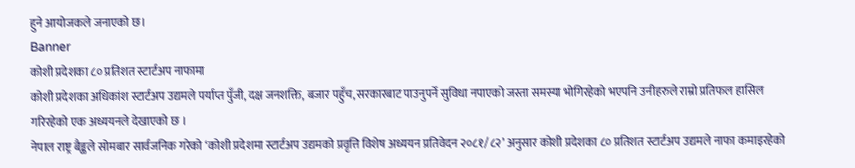हुने आयोजकले जनाएको छ।
Banner
कोशी प्रदेशका ८० प्रतिशत स्टार्टअप नाफामा
कोशी प्रदेशका अधिकांश स्टार्टअप उद्यमले पर्याप्त पुँजी, दक्ष जनशक्ति, बजार पहुँच, सरकारबाट पाउनुपर्ने सुविधा नपाएको जस्ता समस्या भोगिरहेको भएपनि उनीहरुले राम्रो प्रतिफल हासिल गरिरहेको एक अध्ययनले देखाएको छ ।
नेपाल राष्ट्र बैङ्कले सोमबार सार्वजनिक गरेको ‘कोशी प्रदेशमा स्टार्टअप उद्यमको प्रवृत्ति विशेष अध्ययन प्रतिवेदन २०८१/८२’ अनुसार कोशी प्रदेशका ८० प्रतिशत स्टार्टअप उद्यमले नाफा कमाइरहेको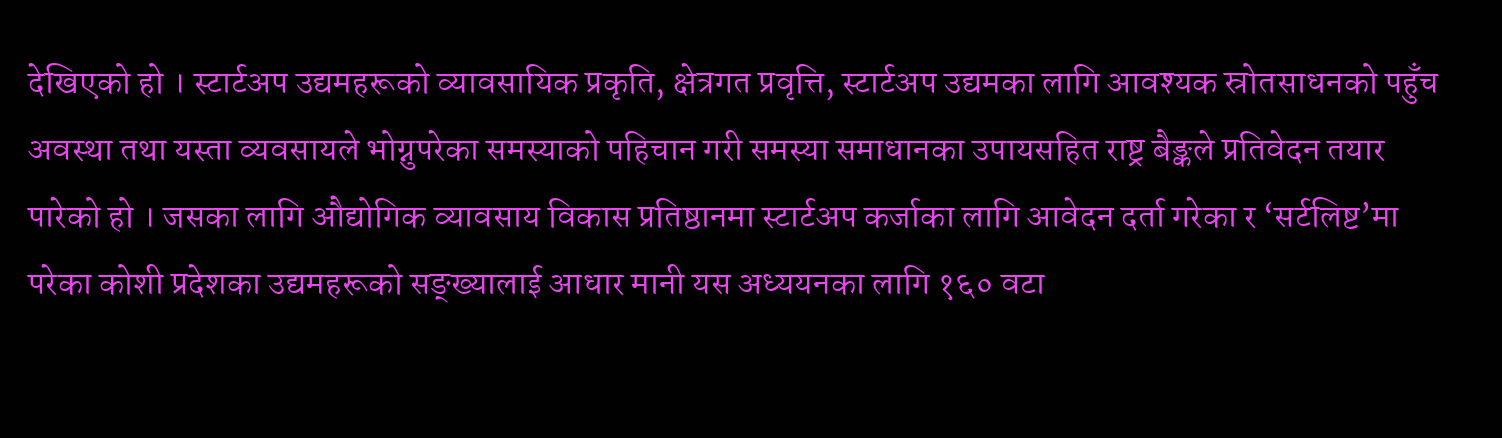देखिएको हो । स्टार्टअप उद्यमहरूको व्यावसायिक प्रकृति, क्षेत्रगत प्रवृत्ति, स्टार्टअप उद्यमका लागि आवश्यक स्रोतसाधनको पहुँच अवस्था तथा यस्ता व्यवसायले भोग्नुपरेका समस्याको पहिचान गरी समस्या समाधानका उपायसहित राष्ट्र बैङ्कले प्रतिवेदन तयार पारेको हो । जसका लागि औद्योगिक व्यावसाय विकास प्रतिष्ठानमा स्टार्टअप कर्जाका लागि आवेदन दर्ता गरेका र ‘सर्टलिष्ट’मा परेका कोशी प्रदेशका उद्यमहरूको सङ्ख्यालाई आधार मानी यस अध्ययनका लागि १६० वटा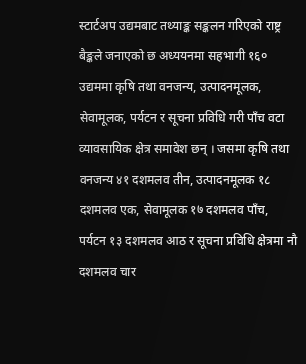स्टार्टअप उद्यमबाट तथ्याङ्क सङ्कलन गरिएको राष्ट्र बैङ्कले जनाएको छ अध्ययनमा सहभागी १६० उद्यममा कृषि तथा वनजन्य, उत्पादनमूलक, सेवामूलक, पर्यटन र सूचना प्रविधि गरी पाँच वटा व्यावसायिक क्षेत्र समावेश छन् । जसमा कृषि तथा वनजन्य ४१ दशमलव तीन, उत्पादनमूलक १८ दशमलव एक, सेवामूलक १७ दशमलव पाँच, पर्यटन १३ दशमलव आठ र सूचना प्रविधि क्षेत्रमा नौ दशमलव चार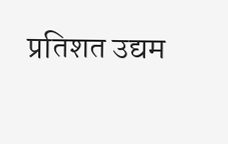प्रतिशत उद्यम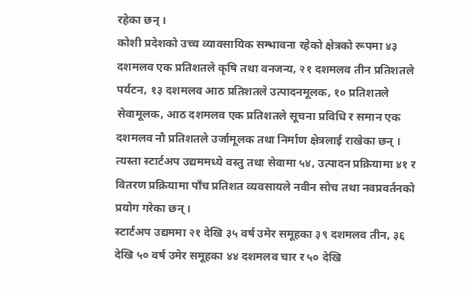रहेका छन् ।
कोशी प्रदेशको उच्च व्यावसायिक सम्भावना रहेको क्षेत्रको रूपमा ४३ दशमलव एक प्रतिशतले कृषि तथा वनजन्य, २१ दशमलव तीन प्रतिशतले पर्यटन, १३ दशमलव आठ प्रतिशतले उत्पादनमूलक, १० प्रतिशतले सेवामूलक, आठ दशमलव एक प्रतिशतले सूचना प्रविधि र समान एक दशमलव नौ प्रतिशतले उर्जामूलक तथा निर्माण क्षेत्रलाई राखेका छन् । त्यस्ता स्टार्टअप उद्यममध्ये वस्तु तथा सेवामा ५४, उत्पादन प्रक्रियामा ४१ र वितरण प्रक्रियामा पाँच प्रतिशत व्यवसायले नवीन सोच तथा नवप्रवर्तनको प्रयोग गरेका छन् ।
स्टार्टअप उद्यममा २१ देखि ३५ वर्ष उमेर समूहका ३९ दशमलव तीन, ३६ देखि ५० वर्ष उमेर समूहका ४४ दशमलव चार र ५० देखि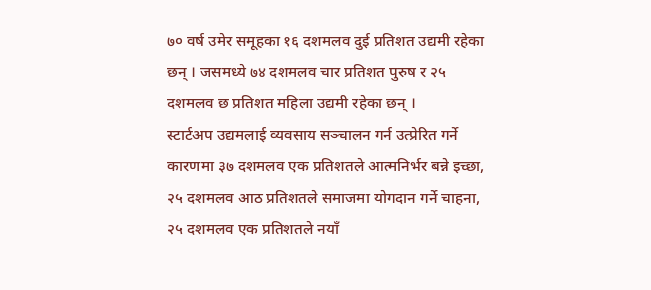७० वर्ष उमेर समूहका १६ दशमलव दुई प्रतिशत उद्यमी रहेका छन् । जसमध्ये ७४ दशमलव चार प्रतिशत पुरुष र २५ दशमलव छ प्रतिशत महिला उद्यमी रहेका छन् ।
स्टार्टअप उद्यमलाई व्यवसाय सञ्चालन गर्न उत्प्रेरित गर्ने कारणमा ३७ दशमलव एक प्रतिशतले आत्मनिर्भर बन्ने इच्छा, २५ दशमलव आठ प्रतिशतले समाजमा योगदान गर्ने चाहना, २५ दशमलव एक प्रतिशतले नयाँ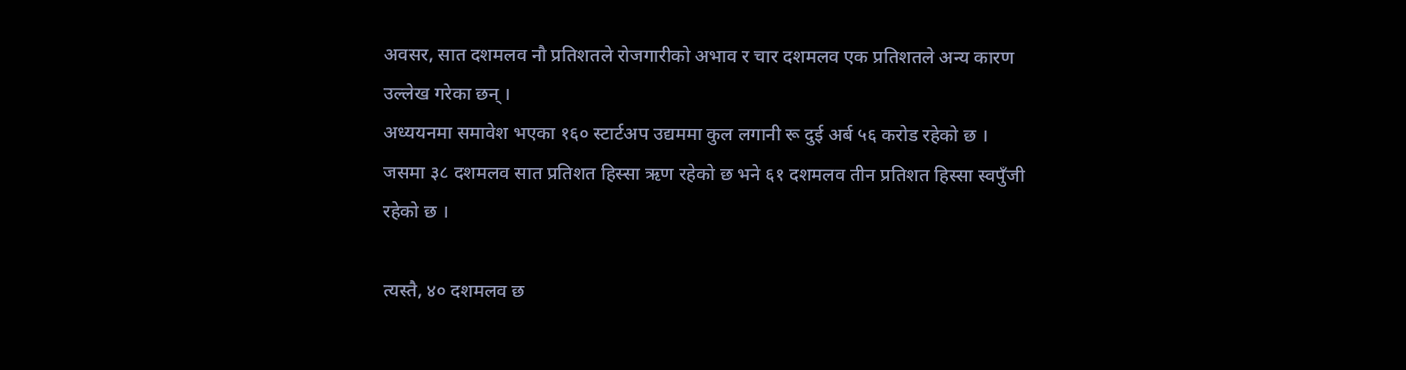अवसर, सात दशमलव नौ प्रतिशतले रोजगारीको अभाव र चार दशमलव एक प्रतिशतले अन्य कारण उल्लेख गरेका छन् ।
अध्ययनमा समावेश भएका १६० स्टार्टअप उद्यममा कुल लगानी रू दुई अर्ब ५६ करोड रहेको छ । जसमा ३८ दशमलव सात प्रतिशत हिस्सा ऋण रहेको छ भने ६१ दशमलव तीन प्रतिशत हिस्सा स्वपुँजी रहेको छ ।

त्यस्तै, ४० दशमलव छ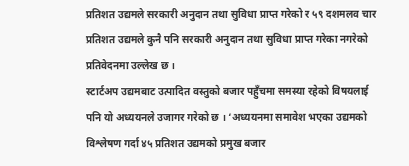प्रतिशत उद्यमले सरकारी अनुदान तथा सुविधा प्राप्त गरेको र ५९ दशमलव चार प्रतिशत उद्यमले कुनै पनि सरकारी अनुदान तथा सुविधा प्राप्त गरेका नगरेको प्रतिवेदनमा उल्लेख छ ।
स्टार्टअप उद्यमबाट उत्पादित वस्तुको बजार पहुँचमा समस्या रहेको विषयलाई पनि यो अध्ययनले उजागर गरेको छ । ‘अध्ययनमा समावेश भएका उद्यमको विश्लेषण गर्दा ४५ प्रतिशत उद्यमको प्रमुख बजार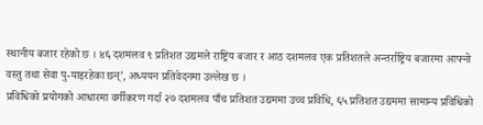स्थानीय बजार रहेको छ । ४६ दशमलव ९ प्रतिशत उद्यमले राष्ट्रिय बजार र आठ दशमलव एक प्रतिशतले अन्तर्राष्ट्रिय बजारमा आफ्नो वस्तु तथा सेवा पु-याइरहेका छन्’, अध्ययन प्रतिवेदनमा उल्लेख छ ।
प्रविधिको प्रयोगको आधारमा वर्गीकरण गर्दा २७ दशमलव पाँच प्रतिशत उद्यममा उच्च प्रविधि, ६५ प्रतिशत उद्यममा सामान्य प्रविधिको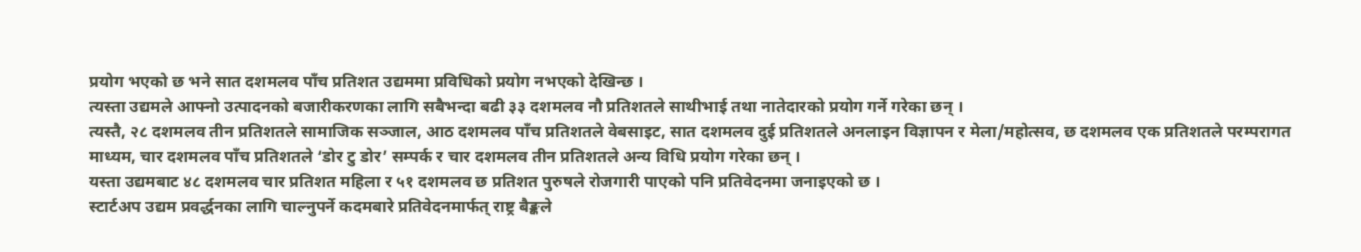प्रयोग भएको छ भने सात दशमलव पाँच प्रतिशत उद्यममा प्रविधिको प्रयोग नभएको देखिन्छ ।
त्यस्ता उद्यमले आफ्नो उत्पादनको बजारीकरणका लागि सबैभन्दा बढी ३३ दशमलव नौ प्रतिशतले साथीभाई तथा नातेदारको प्रयोग गर्ने गरेका छन् ।
त्यस्तै, २८ दशमलव तीन प्रतिशतले सामाजिक सञ्जाल, आठ दशमलव पाँच प्रतिशतले वेबसाइट, सात दशमलव दुई प्रतिशतले अनलाइन विज्ञापन र मेला/महोत्सव, छ दशमलव एक प्रतिशतले परम्परागत माध्यम, चार दशमलव पाँच प्रतिशतले ‘डोर टु डोर’ सम्पर्क र चार दशमलव तीन प्रतिशतले अन्य विधि प्रयोग गरेका छन् ।
यस्ता उद्यमबाट ४८ दशमलव चार प्रतिशत महिला र ५१ दशमलव छ प्रतिशत पुरुषले रोजगारी पाएको पनि प्रतिवेदनमा जनाइएको छ ।
स्टार्टअप उद्यम प्रवर्द्धनका लागि चाल्नुपर्ने कदमबारे प्रतिवेदनमार्फत् राष्ट्र बैङ्कले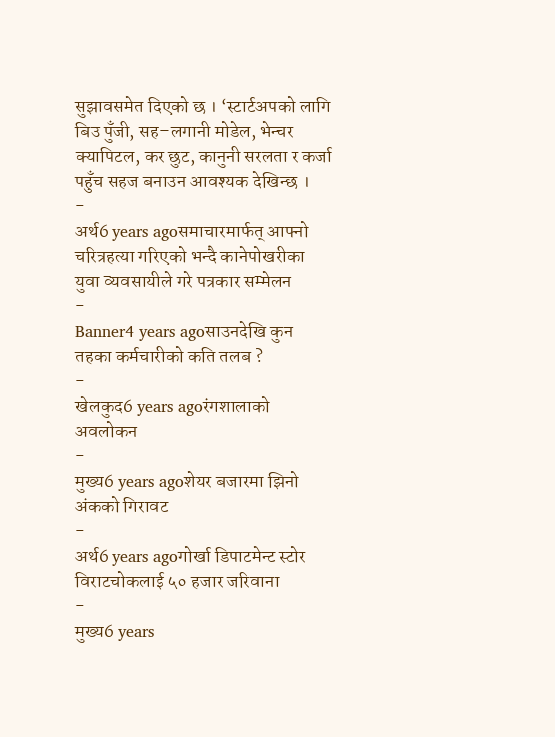सुझावसमेत दिएको छ । ‘स्टार्टअपको लागि बिउ पुँजी, सह–लगानी मोडेल, भेन्चर क्यापिटल, कर छुट, कानुनी सरलता र कर्जा पहुँच सहज बनाउन आवश्यक देखिन्छ ।
-
अर्थ6 years agoसमाचारमार्फत् आफ्नो चरित्रहत्या गरिएको भन्दै कानेपोखरीका युवा व्यवसायीले गरे पत्रकार सम्मेलन
-
Banner4 years agoसाउनदेखि कुन तहका कर्मचारीको कति तलब ?
-
खेलकुद6 years agoरंगशालाको अवलोकन
-
मुख्य6 years agoशेयर बजारमा झिनो अंकको गिरावट
-
अर्थ6 years agoगोर्खा डिपाटमेन्ट स्टोर विराटचोकलाई ५० हजार जरिवाना
-
मुख्य6 years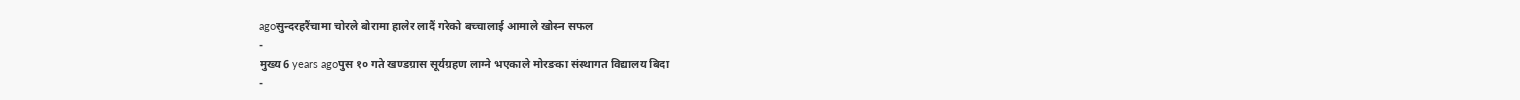agoसुन्दरहरैंचामा चोरले बोरामा हालेर लादैं गरेको बच्चालाई आमाले खोस्न सफल
-
मुख्य6 years agoपुस १० गते खण्डग्रास सूर्यग्रहण लाग्ने भएकाले मोरङका संस्थागत विद्यालय बिदा
-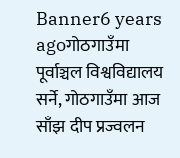Banner6 years agoगोठगाउँमा पूर्वाञ्चल विश्वविद्यालय सर्ने, गोठगाउँमा आज साँझ दीप प्रज्वलन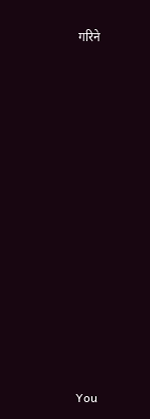गरिने













You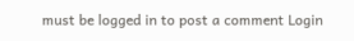must be logged in to post a comment Login